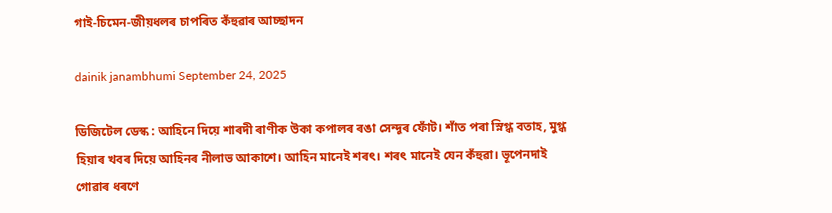গাই-চিমেন-জীয়ধলৰ চাপৰিত কঁহুৱাৰ আচ্ছাদন

dainik janambhumi September 24, 2025

ডিজিটেল ডেস্ক : আহিনে দিয়ে শাৰদী ৰাণীক উকা কপালৰ ৰঙা সেন্দূৰ ফোঁট। শাঁত পৰা স্নিগ্ধ বতাহ, মুগ্ধ হিয়াৰ খবৰ দিয়ে আহিনৰ নীলাভ আকাশে। আহিন মানেই শৰৎ। শৰৎ মানেই যেন কঁহুৱা। ভূপেনদাই গোৱাৰ ধৰণে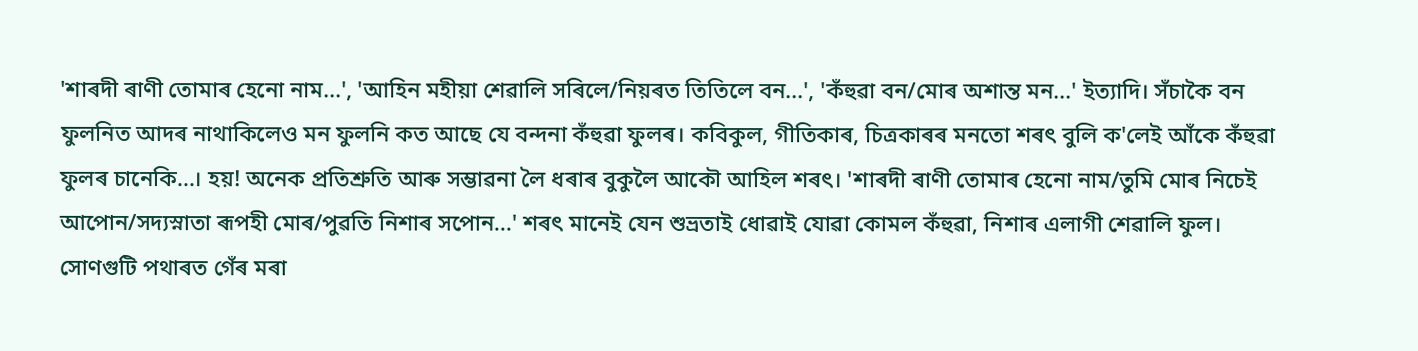'শাৰদী ৰাণী তোমাৰ হেনো নাম...', 'আহিন মহীয়া শেৱালি সৰিলে/নিয়ৰত তিতিলে বন...', 'কঁহুৱা বন/মোৰ অশান্ত মন...' ইত্যাদি। সঁচাকৈ বন ফুলনিত আদৰ নাথাকিলেও মন ফুলনি কত আছে যে বন্দনা কঁহুৱা ফুলৰ। কবিকুল, গীতিকাৰ, চিত্ৰকাৰৰ মনতো শৰৎ বুলি ক'লেই আঁকে কঁহুৱা ফুলৰ চানেকি...। হয়! অনেক প্রতিশ্রুতি আৰু সম্ভাৱনা লৈ ধৰাৰ বুকুলৈ আকৌ আহিল শৰৎ। 'শাৰদী ৰাণী তোমাৰ হেনো নাম/তুমি মোৰ নিচেই আপোন/সদ্যস্নাতা ৰূপহী মোৰ/পুৱতি নিশাৰ সপোন...' শৰৎ মানেই যেন শুভ্রতাই ধোৱাই যোৱা কোমল কঁহুৱা, নিশাৰ এলাগী শেৱালি ফুল। সোণগুটি পথাৰত গেঁৰ মৰা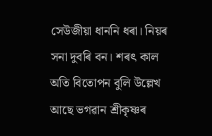সেউজীয়া ধাননি ধৰা। নিয়ৰ সনা দুবৰি বন। শৰৎ কাল অতি বিতোপন বুলি উল্লেখ আছে ভগৱান শ্রীকৃষ্ণৰ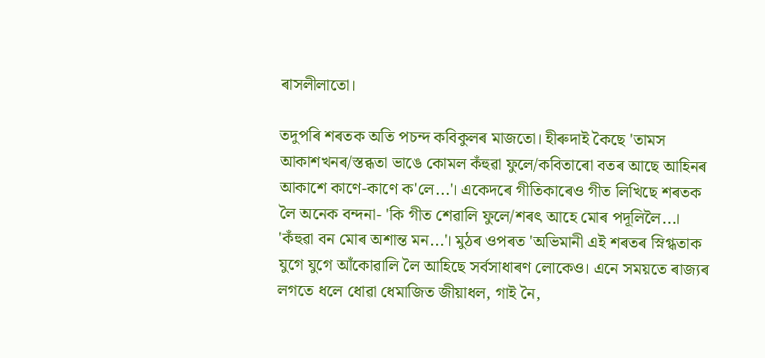ৰাসলীলাতো।

তদুপৰি শৰতক অতি পচন্দ কবিকুলৰ মাজতো। হীৰুদাই কৈছে 'তামস আকাশখনৰ/স্তব্ধতা ভাঙে কোমল কঁহুৱা ফুলে/কবিতাৰো বতৰ আছে আহিনৰ আকাশে কাণে-কাণে ক'লে...'। একেদৰে গীতিকাৰেও গীত লিখিছে শৰতক লৈ অনেক বন্দনা- 'কি গীত শেৱালি ফুলে/শৰৎ আহে মোৰ পদূলিলৈ...। 'কঁহুৱা বন মোৰ অশান্ত মন...'। মুঠৰ ওপৰত 'অভিমানী এই শৰতৰ স্নিগ্ধতাক যুগে যুগে আঁকোৱালি লৈ আহিছে সৰ্বসাধাৰণ লোকেও। এনে সময়তে ৰাজ্যৰ লগতে ধলে ধোৱা ধেমাজিত জীয়াধল, গাই নৈ,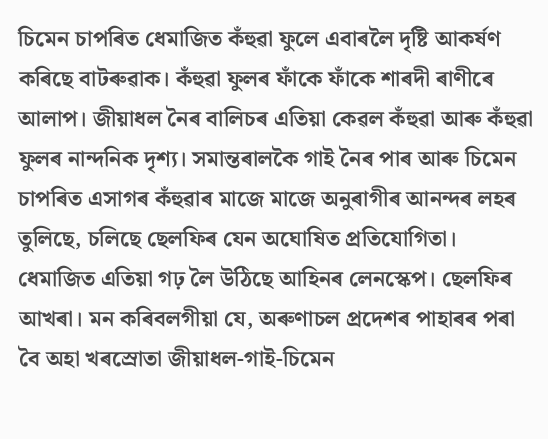চিমেন চাপৰিত ধেমাজিত কঁহুৱা ফুলে এবাৰলৈ দৃষ্টি আকৰ্ষণ কৰিছে বাটৰুৱাক। কঁহুৱা ফুলৰ ফাঁকে ফাঁকে শাৰদী ৰাণীৰে আলাপ। জীয়াধল নৈৰ বালিচৰ এতিয়া কেৱল কঁহুৱা আৰু কঁহুৱা ফুলৰ নান্দনিক দৃশ্য। সমান্তৰালকৈ গাই নৈৰ পাৰ আৰু চিমেন চাপৰিত এসাগৰ কঁহুৱাৰ মাজে মাজে অনুৰাগীৰ আনন্দৰ লহৰ তুলিছে, চলিছে ছেলফিৰ যেন অঘোষিত প্রতিযোগিতা। ধেমাজিত এতিয়া গঢ় লৈ উঠিছে আহিনৰ লেনস্কেপ। ছেলফিৰ আখৰা। মন কৰিবলগীয়া যে, অৰুণাচল প্ৰদেশৰ পাহাৰৰ পৰা বৈ অহা খৰস্রোতা জীয়াধল-গাই-চিমেন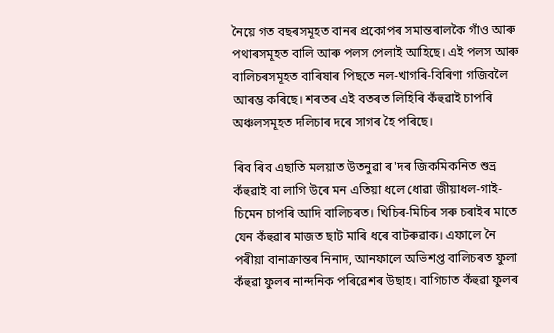নৈয়ে গত বছৰসমূহত বানৰ প্ৰকোপৰ সমান্তৰালকৈ গাঁও আৰু পথাৰসমূহত বালি আৰু পলস পেলাই আহিছে। এই পলস আৰু বালিচৰসমূহত বাৰিষাৰ পিছতে নল-খাগৰি-বিৰিণা গজিবলৈ আৰম্ভ কৰিছে। শৰতৰ এই বতৰত লিহিৰি কঁহুৱাই চাপৰি অঞ্চলসমূহত দলিচাৰ দৰে সাগৰ হৈ পৰিছে।

ৰিব ৰিব এছাতি মলয়াত উতনুৱা ৰ'দৰ জিকমিকনিত শুভ্র কঁহুৱাই বা লাগি উৰে মন এতিয়া ধলে ধোৱা জীয়াধল-গাই-চিমেন চাপৰি আদি বালিচৰত। খিচিৰ-মিচিৰ সৰু চৰাইৰ মাতে যেন কঁহুৱাৰ মাজত ছাট মাৰি ধৰে বাটৰুৱাক। এফালে নৈ পৰীয়া বানাক্ৰান্তৰ নিনাদ, আনফালে অভিশপ্ত বালিচৰত ফুলা কঁহুৱা ফুলৰ নান্দনিক পৰিৱেশৰ উছাহ। বাগিচাত কঁহুৱা ফুলৰ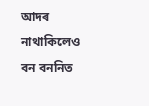আদৰ নাথাকিলেও বন বননিত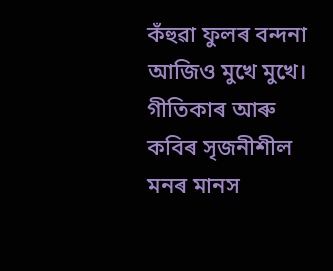কঁহুৱা ফুলৰ বন্দনা আজিও মুখে মুখে। গীতিকাৰ আৰু কবিৰ সৃজনীশীল মনৰ মানস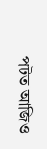পটত আজিও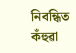নিবন্ধিত কঁহুৱা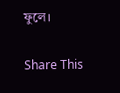ফুলে।

Share This